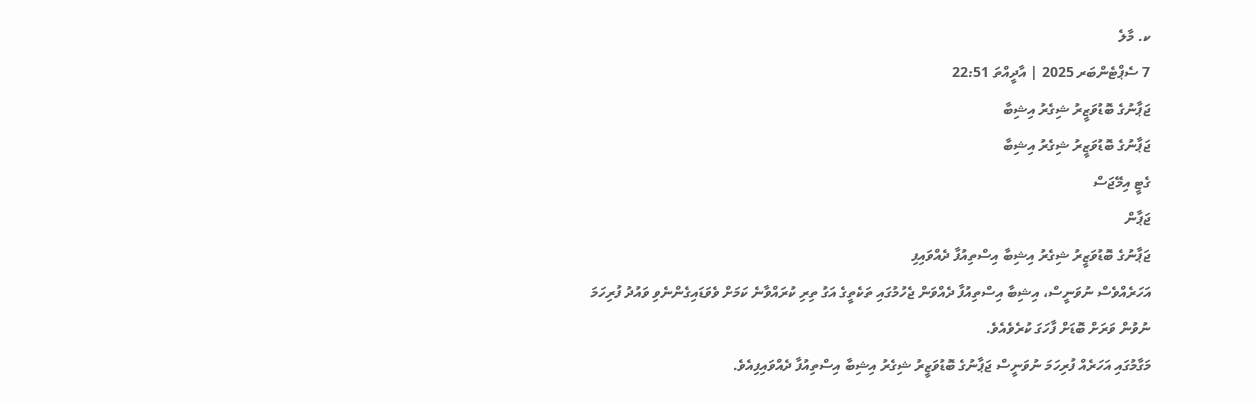ކ. މާލެ
7 ސެޕްޓެންބަރ 2025 | އާދީއްތަ 22:51
ޖަޕާނުގެ ބޮޑުވަޒީރު ޝިގެރު އިޝިބާ
ޖަޕާނުގެ ބޮޑުވަޒީރު ޝިގެރު އިޝިބާ
ގެޓީ އިމޭޖަސް
ޖަޕާން
ޖަޕާނުގެ ބޮޑުވަޒީރު ޝިގެރު އިޝިބާ އިސްތިއުފާ ދެއްވައިފި
އަހަރެއްވެސް ނުވަނީސް، އިޝިބާ އިސްތިއުފާ ދެއްވަން ޖެހުމުގައި ތަކެތީގެ އަގު ތިރި ކުރައްވާނެ ކަމަށް ވެވަޑައިގެންނެވި ވައުދު ފުރިހަމަ ނުވުން ވަރަށް ބޮޑަށް ފާހަގަ ކުރެވެއެވެ.
މަގާމުގައި އަހަރެއް ފުރިހަމަ ނުވަނީސް ޖަޕާނުގެ ބޮޑުވަޒީރު ޝިގެރު އިޝިބާ އިސްތިއުފާ ދެއްވައިފިއެވެ.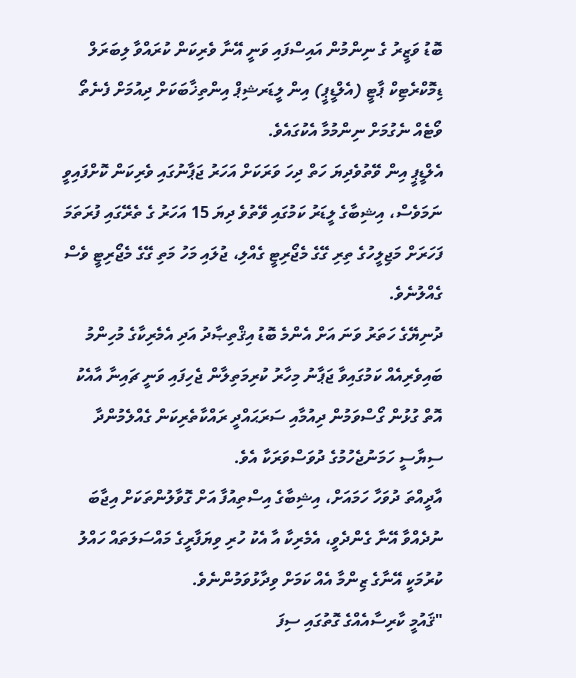ބޮޑު ވަޒީރު ގެ ނިންމުން އައިސްފައި ވަނީ އޭނާ ވެރިކަން ކުރައްވާ ލިބަރަލް ޑިމޮކްރެޓިކް ޕާޓީ (އެލްޑީޕީ) އިން ލީޑަރޝިޕް އިންތިޚާބަކަށް ދިއުމަށް ފެނެތޯ ވޯޓެއް ނެގުމަށް ނިންމުމާ އެކުގައެވެ.
އެލްޑީޕީ އިން ވޭތުވެދިޔަ ހަތް ދިހަ ވަރަކަށް އަހަރު ޖަޕާނުގައި ވެރިކަން ކޮށްފައިވީ ނަމަވެސް، އިޝިބާގެ ލީޑަރު ކަމުގައި ވޭތުވެ ދިޔަ 15 އަހަރު ގެ ތެރޭގައި ފުރަތަމަ ފަހަރަށް މަޖިލީހުގެ ތިރި ގޭގެ މެޖޯރިޓީ ގެއްލި، ޖުލައި މަހު މަތި ގޭގެ މެޖޯރިޓީ ވެސް ގެއްލުނެވެ.
ދުނިޔޭގެ ހަތަރު ވަނަ އަށް އެންމެ ބޮޑު އިޤްތިޞާދު އަދި އެމެރިކާގެ މުހިންމު ބައިވެރިއެއް ކަމުގައިވާ ޖަޕާނު މިހާރު ކުރިމަތިލާން ޖެހިފައި ވަނީ ޗައިނާ އާއެކު އޮތް ގުޅުން ގޯސްވަމުން ދިއުމާއި ސަރަޙައްދީ ރައްކާތެރިކަން ގެއްލެމުންދާ ސިޔާސީ ހަމަނުޖެހުމުގެ ދުވަސްވަރަކާ އެވެ.
އާދީއްތަ ދުވަހާ ހަމައަށް، އިޝިބާގެ އިސްތިއުފާ އަށް ގޮވާލުންތަކަށް އިޖާބަ ނުދެއްވާ އޭނާ ގެންދެވީ، އެމެރިކާ އާ އެކު ހުރި ވިޔަފާރީގެ މައްސަލަތައް ހައްލު ކުރުމަކީ އޭނާގެ ޒިންމާ އެއް ކަމަށް ވިދާޅުވަމުންނެވެ.
"ޤައުމީ ކާރިސާއެއްގެ ގޮތުގައި ސިފަ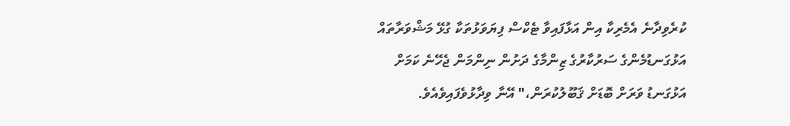ކުރެވިދާނެ އެމެރިކާ އިން އަޅާފައިވާ ޓެކްސް ފިޔަވަޅުތަކާ ގުޅޭ މަޝްވަރާތައް އަޅުގަނޑުމެންގެ ސަރުކާރުގެ ޒިންމާގެ ދަށުން ނިންމަން ޖެހޭނެ ކަމަށް އަޅުގަނޑު ވަރަށް ބޮޑަށް ޤަބޫލުކުރަން،" އޭނާ ވިދާޅުވެފައިވެއެވެ.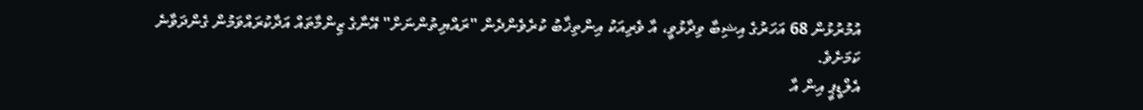އުމުރުޅުން 68 އަހަރުގެ އިޝިބާ ވިދާޅުވީ، އާ ވެރިއަކު އިންތިޚާބު ކުރެވެންދެން "ރައްޔިތުންނަށް" އޭނާގެ ޒިންމާތައް އަދާކުރައްވަމުން ގެންދަވާނެ ކަމަށެވެ.
އެލްޑީޕީ އިން އާ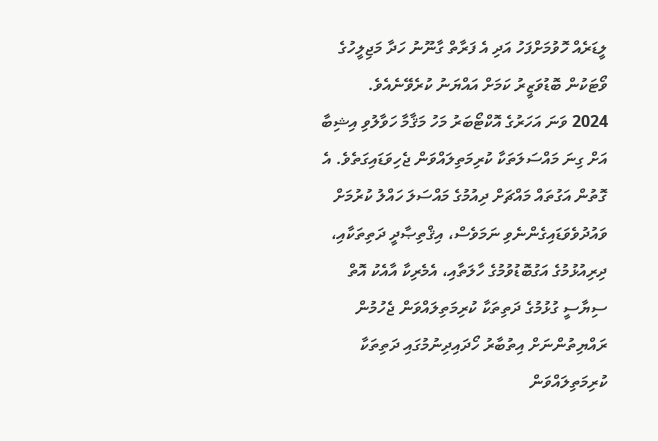ލީޑަރެއް ހޮވުމަށްފަހު އަދި އެ ފަރާތް ގާނޫނު ހަދާ މަޖިލީހުގެ ވޯޓަކުން ބޮޑުވަޒީރު ކަމަށް އައްޔަނު ކުރެވޭނެއެވެ.
2024 ވަނަ އަހަރުގެ އޮކްޓޯބަރު މަހު މަޤާމާ ހަވާލުވި އިޝިބާ އަށް ގިނަ މައްސަލަތަކާ ކުރިމަތިލައްވަން ޖެހިވަޑައިގަތެވެ. އެ ގޮތުން އަގުތައް މައްޗަށް ދިއުމުގެ މައްސަލަ ހައްލު ކުރުމަށް ވައުދުވެވަޑައިގެންނެވި ނަމަވެސް، އިޤްތިޞާދީ ދަތިތަކާއި، ދިރިއުޅުމުގެ އަގުބޮޑުވުމުގެ ހާލަތާއި، އެމެރިކާ އާއެކު އޮތް ސިޔާސީ ގުޅުމުގެ ދަތިތަކާ ކުރިމަތިލައްވަން ޖެހުމުން ރައްޔިތުންނަށް އިތުބާރު ހޯދައިދިނުމުގައި ދަތިތަކާ ކުރިމަތިލައްވަން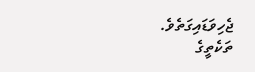ޖެހިވަޑައިގަތެވެ.
ތަކެތީގެ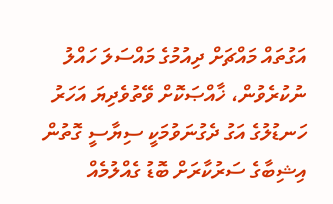އަގުތައް މައްޗަށް ދިއުމުގެ މައްސަލަ ހައްލު ނުކުރެވުން، ޚާއްޞަކޮށް ވޭތުވެދިޔަ އަހަރު ހަނޑުލުގެ އަގު ދެގުނަވުމަކީ ސިޔާސީ ގޮތުން އިޝިބާގެ ސަރުކާރަށް ބޮޑު ގެއްލުމެއް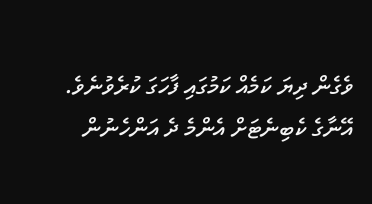ވެގެން ދިޔަ ކަމެއް ކަމުގައި ފާހަގަ ކުރެވުނެވެ.
އޭނާގެ ކެބިނެޓަށް އެންމެ ދެ އަންހެނުން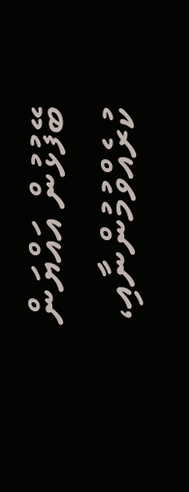ބޭފުޅުން އައްޔަން ކުރެއްވުމުންނާއި،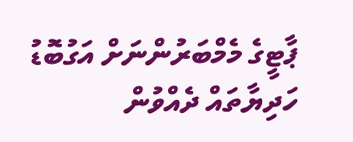ޕާޓީގެ މެމްބަރުންނަށް އަގުބޮޑު ހަދިޔާތައް ދެއްވުން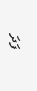ފަދަ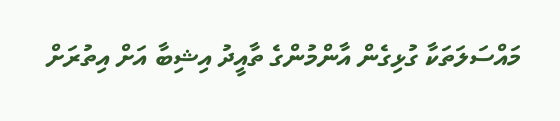މައްސަލަތަކާ ގުޅިގެން އާންމުންގެ ތާއީދު އިޝިބާ އަށް އިތުރަށް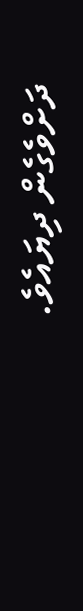ދަށްވެގެން ދިޔައެވެ.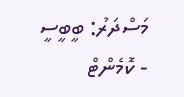މަސްދަރު: ބީބީސީ
- ކޮމެންޓް